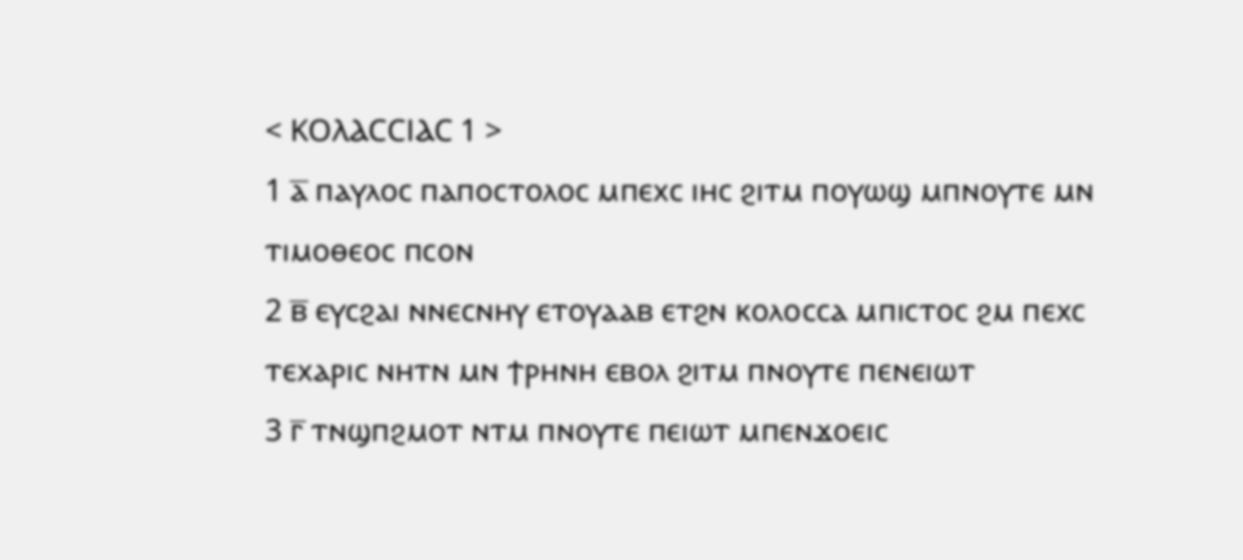< ⲔⲞⲖⲀⲤⲤⲒⲀⲤ 1 >
1 ⲁ̅ ⲡⲁⲩⲗⲟⲥ ⲡⲁⲡⲟⲥⲧⲟⲗⲟⲥ ⲙⲡⲉⲭⲥ ⲓⲏⲥ ϩⲓⲧⲙ ⲡⲟⲩⲱϣ ⲙⲡⲛⲟⲩⲧⲉ ⲙⲛ ⲧⲓⲙⲟⲑⲉⲟⲥ ⲡⲥⲟⲛ
2 ⲃ̅ ⲉⲩⲥϩⲁⲓ ⲛⲛⲉⲥⲛⲏⲩ ⲉⲧⲟⲩⲁⲁⲃ ⲉⲧϩⲛ ⲕⲟⲗⲟⲥⲥⲁ ⲙⲡⲓⲥⲧⲟⲥ ϩⲙ ⲡⲉⲭⲥ ⲧⲉⲭⲁⲣⲓⲥ ⲛⲏⲧⲛ ⲙⲛ ϯⲣⲏⲛⲏ ⲉⲃⲟⲗ ϩⲓⲧⲙ ⲡⲛⲟⲩⲧⲉ ⲡⲉⲛⲉⲓⲱⲧ
3 ⲅ̅ ⲧⲛϣⲡϩⲙⲟⲧ ⲛⲧⲙ ⲡⲛⲟⲩⲧⲉ ⲡⲉⲓⲱⲧ ⲙⲡⲉⲛϫⲟⲉⲓⲥ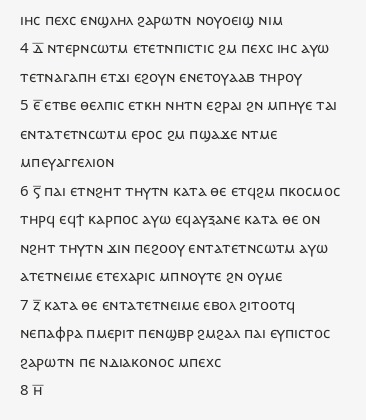ⲓⲏⲥ ⲡⲉⲭⲥ ⲉⲛϣⲗⲏⲗ ϩⲁⲣⲱⲧⲛ ⲛⲟⲩⲟⲉⲓϣ ⲛⲓⲙ
4 ⲇ̅ ⲛⲧⲉⲣⲛⲥⲱⲧⲙ ⲉⲧⲉⲧⲛⲡⲓⲥⲧⲓⲥ ϩⲙ ⲡⲉⲭⲥ ⲓⲏⲥ ⲁⲩⲱ ⲧⲉⲧⲛⲁⲅⲁⲡⲏ ⲉⲧϫⲓ ⲉϩⲟⲩⲛ ⲉⲛⲉⲧⲟⲩⲁⲁⲃ ⲧⲏⲣⲟⲩ
5 ⲉ̅ ⲉⲧⲃⲉ ⲑⲉⲗⲡⲓⲥ ⲉⲧⲕⲏ ⲛⲏⲧⲛ ⲉϩⲣⲁⲓ ϩⲛ ⲙⲡⲏⲩⲉ ⲧⲁⲓ ⲉⲛⲧⲁⲧⲉⲧⲛⲥⲱⲧⲙ ⲉⲣⲟⲥ ϩⲙ ⲡϣⲁϫⲉ ⲛⲧⲙⲉ ⲙⲡⲉⲩⲁⲅⲅⲉⲗⲓⲟⲛ
6 ⲋ̅ ⲡⲁⲓ ⲉⲧⲛϩⲏⲧ ⲧⲏⲩⲧⲛ ⲕⲁⲧⲁ ⲑⲉ ⲉⲧϥϩⲙ ⲡⲕⲟⲥⲙⲟⲥ ⲧⲏⲣϥ ⲉϥϯ ⲕⲁⲣⲡⲟⲥ ⲁⲩⲱ ⲉϥⲁⲩⲝⲁⲛⲉ ⲕⲁⲧⲁ ⲑⲉ ⲟⲛ ⲛϩⲏⲧ ⲧⲏⲩⲧⲛ ϫⲓⲛ ⲡⲉϩⲟⲟⲩ ⲉⲛⲧⲁⲧⲉⲧⲛⲥⲱⲧⲙ ⲁⲩⲱ ⲁⲧⲉⲧⲛⲉⲓⲙⲉ ⲉⲧⲉⲭⲁⲣⲓⲥ ⲙⲡⲛⲟⲩⲧⲉ ϩⲛ ⲟⲩⲙⲉ
7 ⲍ̅ ⲕⲁⲧⲁ ⲑⲉ ⲉⲛⲧⲁⲧⲉⲧⲛⲉⲓⲙⲉ ⲉⲃⲟⲗ ϩⲓⲧⲟⲟⲧϥ ⲛⲉⲡⲁⲫⲣⲁ ⲡⲙⲉⲣⲓⲧ ⲡⲉⲛϣⲃⲣ ϩⲙϩⲁⲗ ⲡⲁⲓ ⲉⲩⲡⲓⲥⲧⲟⲥ ϩⲁⲣⲱⲧⲛ ⲡⲉ ⲛⲇⲓⲁⲕⲟⲛⲟⲥ ⲙⲡⲉⲭⲥ
8 ⲏ̅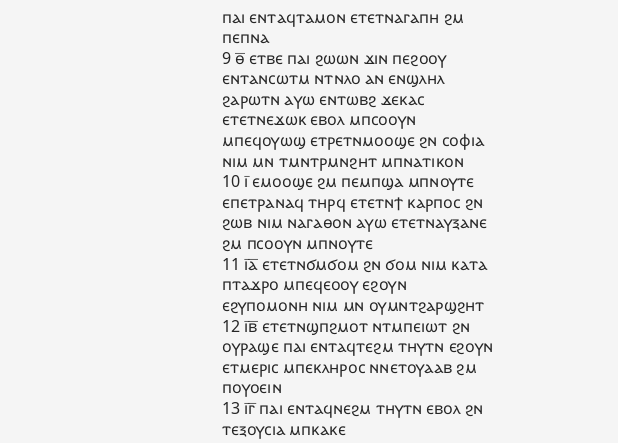ⲡⲁⲓ ⲉⲛⲧⲁϥⲧⲁⲙⲟⲛ ⲉⲧⲉⲧⲛⲁⲅⲁⲡⲏ ϩⲙ ⲡⲉⲡⲛⲁ
9 ⲑ̅ ⲉⲧⲃⲉ ⲡⲁⲓ ϩⲱⲱⲛ ϫⲓⲛ ⲡⲉϩⲟⲟⲩ ⲉⲛⲧⲁⲛⲥⲱⲧⲙ ⲛⲧⲛⲗⲟ ⲁⲛ ⲉⲛϣⲗⲏⲗ ϩⲁⲣⲱⲧⲛ ⲁⲩⲱ ⲉⲛⲧⲱⲃϩ ϫⲉⲕⲁⲥ ⲉⲧⲉⲧⲛⲉϫⲱⲕ ⲉⲃⲟⲗ ⲙⲡⲥⲟⲟⲩⲛ ⲙⲡⲉϥⲟⲩⲱϣ ⲉⲧⲣⲉⲧⲛⲙⲟⲟϣⲉ ϩⲛ ⲥⲟⲫⲓⲁ ⲛⲓⲙ ⲙⲛ ⲧⲙⲛⲧⲣⲙⲛϩⲏⲧ ⲙⲡⲛⲁⲧⲓⲕⲟⲛ
10 ⲓ̅ ⲉⲙⲟⲟϣⲉ ϩⲙ ⲡⲉⲙⲡϣⲁ ⲙⲡⲛⲟⲩⲧⲉ ⲉⲡⲉⲧⲣⲁⲛⲁϥ ⲧⲏⲣϥ ⲉⲧⲉⲧⲛϯ ⲕⲁⲣⲡⲟⲥ ϩⲛ ϩⲱⲃ ⲛⲓⲙ ⲛⲁⲅⲁⲑⲟⲛ ⲁⲩⲱ ⲉⲧⲉⲧⲛⲁⲩⲝⲁⲛⲉ ϩⲙ ⲡⲥⲟⲟⲩⲛ ⲙⲡⲛⲟⲩⲧⲉ
11 ⲓ̅ⲁ̅ ⲉⲧⲉⲧⲛϭⲙϭⲟⲙ ϩⲛ ϭⲟⲙ ⲛⲓⲙ ⲕⲁⲧⲁ ⲡⲧⲁϫⲣⲟ ⲙⲡⲉϥⲉⲟⲟⲩ ⲉϩⲟⲩⲛ ⲉϩⲩⲡⲟⲙⲟⲛⲏ ⲛⲓⲙ ⲙⲛ ⲟⲩⲙⲛⲧϩⲁⲣϣϩⲏⲧ
12 ⲓ̅ⲃ̅ ⲉⲧⲉⲧⲛϣⲡϩⲙⲟⲧ ⲛⲧⲙⲡⲉⲓⲱⲧ ϩⲛ ⲟⲩⲣⲁϣⲉ ⲡⲁⲓ ⲉⲛⲧⲁϥⲧⲉϩⲙ ⲧⲏⲩⲧⲛ ⲉϩⲟⲩⲛ ⲉⲧⲙⲉⲣⲓⲥ ⲙⲡⲉⲕⲗⲏⲣⲟⲥ ⲛⲛⲉⲧⲟⲩⲁⲁⲃ ϩⲙ ⲡⲟⲩⲟⲉⲓⲛ
13 ⲓ̅ⲅ̅ ⲡⲁⲓ ⲉⲛⲧⲁϥⲛⲉϩⲙ ⲧⲏⲩⲧⲛ ⲉⲃⲟⲗ ϩⲛ ⲧⲉⲝⲟⲩⲥⲓⲁ ⲙⲡⲕⲁⲕⲉ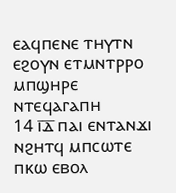ⲉⲁϥⲡⲉⲛⲉ ⲧⲏⲩⲧⲛ ⲉϩⲟⲩⲛ ⲉⲧⲙⲛⲧⲣⲣⲟ ⲙⲡϣⲏⲣⲉ ⲛⲧⲉϥⲁⲅⲁⲡⲏ
14 ⲓ̅ⲇ̅ ⲡⲁⲓ ⲉⲛⲧⲁⲛϫⲓ ⲛϩⲏⲧϥ ⲙⲡⲥⲱⲧⲉ ⲡⲕⲱ ⲉⲃⲟⲗ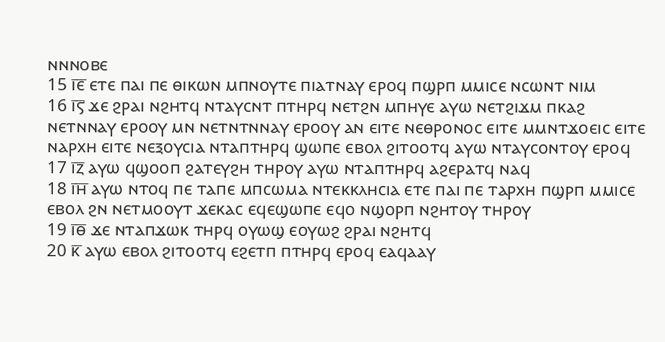ⲛⲛⲛⲟⲃⲉ
15 ⲓ̅ⲉ̅ ⲉⲧⲉ ⲡⲁⲓ ⲡⲉ ⲑⲓⲕⲱⲛ ⲙⲡⲛⲟⲩⲧⲉ ⲡⲓⲁⲧⲛⲁⲩ ⲉⲣⲟϥ ⲡϣⲣⲡ ⲙⲙⲓⲥⲉ ⲛⲥⲱⲛⲧ ⲛⲓⲙ
16 ⲓ̅ⲋ̅ ϫⲉ ϩⲣⲁⲓ ⲛϩⲏⲧϥ ⲛⲧⲁⲩⲥⲛⲧ ⲡⲧⲏⲣϥ ⲛⲉⲧϩⲛ ⲙⲡⲏⲩⲉ ⲁⲩⲱ ⲛⲉⲧϩⲓϫⲙ ⲡⲕⲁϩ ⲛⲉⲧⲛⲛⲁⲩ ⲉⲣⲟⲟⲩ ⲙⲛ ⲛⲉⲧⲛⲧⲛⲛⲁⲩ ⲉⲣⲟⲟⲩ ⲁⲛ ⲉⲓⲧⲉ ⲛⲉⲑⲣⲟⲛⲟⲥ ⲉⲓⲧⲉ ⲙⲙⲛⲧϫⲟⲉⲓⲥ ⲉⲓⲧⲉ ⲛⲁⲣⲭⲏ ⲉⲓⲧⲉ ⲛⲉⲝⲟⲩⲥⲓⲁ ⲛⲧⲁⲡⲧⲏⲣϥ ϣⲱⲡⲉ ⲉⲃⲟⲗ ϩⲓⲧⲟⲟⲧϥ ⲁⲩⲱ ⲛⲧⲁⲩⲥⲟⲛⲧⲟⲩ ⲉⲣⲟϥ
17 ⲓ̅ⲍ̅ ⲁⲩⲱ ϥϣⲟⲟⲡ ϩⲁⲧⲉⲩϩⲏ ⲧⲏⲣⲟⲩ ⲁⲩⲱ ⲛⲧⲁⲡⲧⲏⲣϥ ⲁϩⲉⲣⲁⲧϥ ⲛⲁϥ
18 ⲓ̅ⲏ̅ ⲁⲩⲱ ⲛⲧⲟϥ ⲡⲉ ⲧⲁⲡⲉ ⲙⲡⲥⲱⲙⲁ ⲛⲧⲉⲕⲕⲗⲏⲥⲓⲁ ⲉⲧⲉ ⲡⲁⲓ ⲡⲉ ⲧⲁⲣⲭⲏ ⲡϣⲣⲡ ⲙⲙⲓⲥⲉ ⲉⲃⲟⲗ ϩⲛ ⲛⲉⲧⲙⲟⲟⲩⲧ ϫⲉⲕⲁⲥ ⲉϥⲉϣⲱⲡⲉ ⲉϥⲟ ⲛϣⲟⲣⲡ ⲛϩⲏⲧⲟⲩ ⲧⲏⲣⲟⲩ
19 ⲓ̅ⲑ̅ ϫⲉ ⲛⲧⲁⲡϫⲱⲕ ⲧⲏⲣϥ ⲟⲩⲱϣ ⲉⲟⲩⲱϩ ϩⲣⲁⲓ ⲛϩⲏⲧϥ
20 ⲕ̅ ⲁⲩⲱ ⲉⲃⲟⲗ ϩⲓⲧⲟⲟⲧϥ ⲉϩⲉⲧⲡ ⲡⲧⲏⲣϥ ⲉⲣⲟϥ ⲉⲁϥⲁⲁⲩ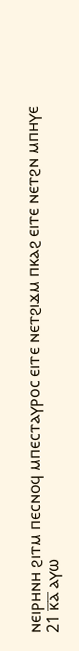ⲛⲉⲓⲣⲏⲛⲏ ϩⲓⲧⲙ ⲡⲉⲥⲛⲟϥ ⲙⲡⲉⲥⲧⲁⲩⲣⲟⲥ ⲉⲓⲧⲉ ⲛⲉⲧϩⲓϫⲙ ⲡⲕⲁϩ ⲉⲓⲧⲉ ⲛⲉⲧϩⲛ ⲙⲡⲏⲩⲉ
21 ⲕ̅ⲁ̅ ⲁⲩⲱ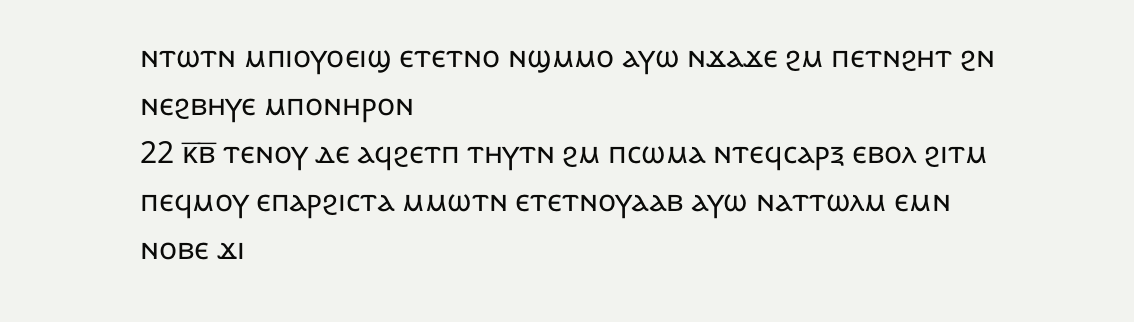ⲛⲧⲱⲧⲛ ⲙⲡⲓⲟⲩⲟⲉⲓϣ ⲉⲧⲉⲧⲛⲟ ⲛϣⲙⲙⲟ ⲁⲩⲱ ⲛϫⲁϫⲉ ϩⲙ ⲡⲉⲧⲛϩⲏⲧ ϩⲛ ⲛⲉϩⲃⲏⲩⲉ ⲙⲡⲟⲛⲏⲣⲟⲛ
22 ⲕ̅ⲃ̅ ⲧⲉⲛⲟⲩ ⲇⲉ ⲁϥϩⲉⲧⲡ ⲧⲏⲩⲧⲛ ϩⲙ ⲡⲥⲱⲙⲁ ⲛⲧⲉϥⲥⲁⲣⲝ ⲉⲃⲟⲗ ϩⲓⲧⲙ ⲡⲉϥⲙⲟⲩ ⲉⲡⲁⲣϩⲓⲥⲧⲁ ⲙⲙⲱⲧⲛ ⲉⲧⲉⲧⲛⲟⲩⲁⲁⲃ ⲁⲩⲱ ⲛⲁⲧⲧⲱⲗⲙ ⲉⲙⲛ ⲛⲟⲃⲉ ϫⲓ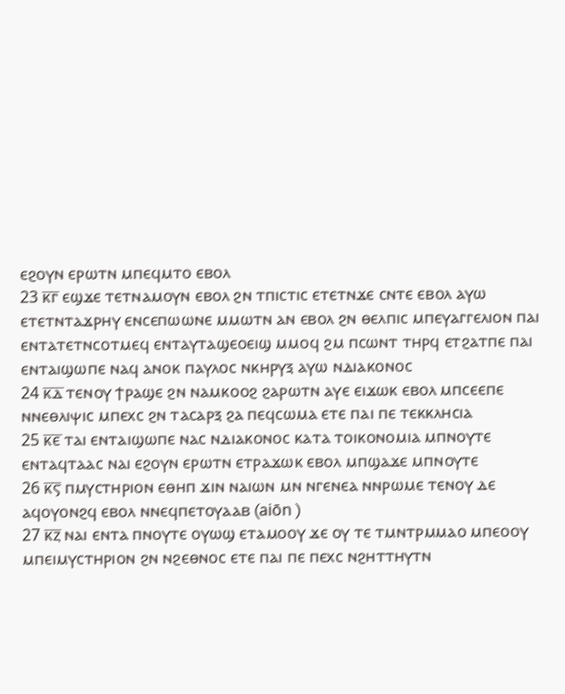ⲉϩⲟⲩⲛ ⲉⲣⲱⲧⲛ ⲙⲡⲉϥⲙⲧⲟ ⲉⲃⲟⲗ
23 ⲕ̅ⲅ̅ ⲉϣϫⲉ ⲧⲉⲧⲛⲁⲙⲟⲩⲛ ⲉⲃⲟⲗ ϩⲛ ⲧⲡⲓⲥⲧⲓⲥ ⲉⲧⲉⲧⲛϫⲉ ⲥⲛⲧⲉ ⲉⲃⲟⲗ ⲁⲩⲱ ⲉⲧⲉⲧⲛⲧⲁϫⲣⲏⲩ ⲉⲛⲥⲉⲡⲱⲱⲛⲉ ⲙⲙⲱⲧⲛ ⲁⲛ ⲉⲃⲟⲗ ϩⲛ ⲑⲉⲗⲡⲓⲥ ⲙⲡⲉⲩⲁⲅⲅⲉⲗⲓⲟⲛ ⲡⲁⲓ ⲉⲛⲧⲁⲧⲉⲧⲛⲥⲟⲧⲙⲉϥ ⲉⲛⲧⲁⲩⲧⲁϣⲉⲟⲉⲓϣ ⲙⲙⲟϥ ϩⲙ ⲡⲥⲱⲛⲧ ⲧⲏⲣϥ ⲉⲧϩⲁⲧⲡⲉ ⲡⲁⲓ ⲉⲛⲧⲁⲓϣⲱⲡⲉ ⲛⲁϥ ⲁⲛⲟⲕ ⲡⲁⲩⲗⲟⲥ ⲛⲕⲏⲣⲩⲝ ⲁⲩⲱ ⲛⲇⲓⲁⲕⲟⲛⲟⲥ
24 ⲕ̅ⲇ̅ ⲧⲉⲛⲟⲩ ϯⲣⲁϣⲉ ϩⲛ ⲛⲁⲙⲕⲟⲟϩ ϩⲁⲣⲱⲧⲛ ⲁⲩⲉ ⲉⲓϫⲱⲕ ⲉⲃⲟⲗ ⲙⲡⲥⲉⲉⲡⲉ ⲛⲛⲉⲑⲗⲓⲯⲓⲥ ⲙⲡⲉⲭⲥ ϩⲛ ⲧⲁⲥⲁⲣⲝ ϩⲁ ⲡⲉϥⲥⲱⲙⲁ ⲉⲧⲉ ⲡⲁⲓ ⲡⲉ ⲧⲉⲕⲕⲗⲏⲥⲓⲁ
25 ⲕ̅ⲉ̅ ⲧⲁⲓ ⲉⲛⲧⲁⲓϣⲱⲡⲉ ⲛⲁⲥ ⲛⲇⲓⲁⲕⲟⲛⲟⲥ ⲕⲁⲧⲁ ⲧⲟⲓⲕⲟⲛⲟⲙⲓⲁ ⲙⲡⲛⲟⲩⲧⲉ ⲉⲛⲧⲁϥⲧⲁⲁⲥ ⲛⲁⲓ ⲉϩⲟⲩⲛ ⲉⲣⲱⲧⲛ ⲉⲧⲣⲁϫⲱⲕ ⲉⲃⲟⲗ ⲙⲡϣⲁϫⲉ ⲙⲡⲛⲟⲩⲧⲉ
26 ⲕ̅ⲋ̅ ⲡⲙⲩⲥⲧⲏⲣⲓⲟⲛ ⲉⲑⲏⲡ ϫⲓⲛ ⲛⲁⲓⲱⲛ ⲙⲛ ⲛⲅⲉⲛⲉⲁ ⲛⲛⲣⲱⲙⲉ ⲧⲉⲛⲟⲩ ⲇⲉ ⲁϥⲟⲩⲟⲛϩϥ ⲉⲃⲟⲗ ⲛⲛⲉϥⲡⲉⲧⲟⲩⲁⲁⲃ (aiōn )
27 ⲕ̅ⲍ̅ ⲛⲁⲓ ⲉⲛⲧⲁ ⲡⲛⲟⲩⲧⲉ ⲟⲩⲱϣ ⲉⲧⲁⲙⲟⲟⲩ ϫⲉ ⲟⲩ ⲧⲉ ⲧⲙⲛⲧⲣⲙⲙⲁⲟ ⲙⲡⲉⲟⲟⲩ ⲙⲡⲉⲓⲙⲩⲥⲧⲏⲣⲓⲟⲛ ϩⲛ ⲛϩⲉⲑⲛⲟⲥ ⲉⲧⲉ ⲡⲁⲓ ⲡⲉ ⲡⲉⲭⲥ ⲛϩⲏⲧⲧⲏⲩⲧⲛ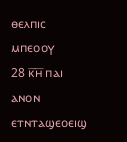ⲑⲉⲗⲡⲓⲥ ⲙⲡⲉⲟⲟⲩ
28 ⲕ̅ⲏ̅ ⲡⲁⲓ ⲁⲛⲟⲛ ⲉⲧⲛⲧⲁϣⲉⲟⲉⲓϣ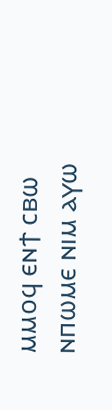ⲙⲙⲟϥ ⲉⲛϯ ⲥⲃⲱ ⲛⲡⲱⲙⲉ ⲛⲓⲙ ⲁⲩⲱ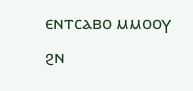ⲉⲛⲧⲥⲁⲃⲟ ⲙⲙⲟⲟⲩ ϩⲛ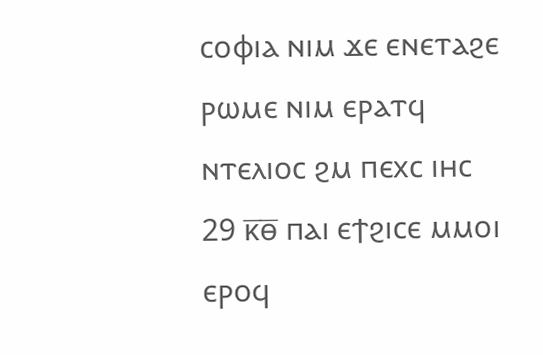ⲥⲟⲫⲓⲁ ⲛⲓⲙ ϫⲉ ⲉⲛⲉⲧⲁϩⲉ ⲣⲱⲙⲉ ⲛⲓⲙ ⲉⲣⲁⲧϥ ⲛⲧⲉⲗⲓⲟⲥ ϩⲙ ⲡⲉⲭⲥ ⲓⲏⲥ
29 ⲕ̅ⲑ̅ ⲡⲁⲓ ⲉϯϩⲓⲥⲉ ⲙⲙⲟⲓ ⲉⲣⲟϥ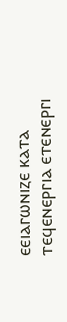ⲉⲉⲓⲁⲅⲱⲛⲓⲍⲉ ⲕⲁⲧⲁ ⲧⲉϥⲉⲛⲉⲣⲅⲓⲁ ⲉⲧⲉⲛⲉⲣⲅⲓ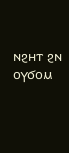ⲛϩⲏⲧ ϩⲛ ⲟⲩϭⲟⲙ